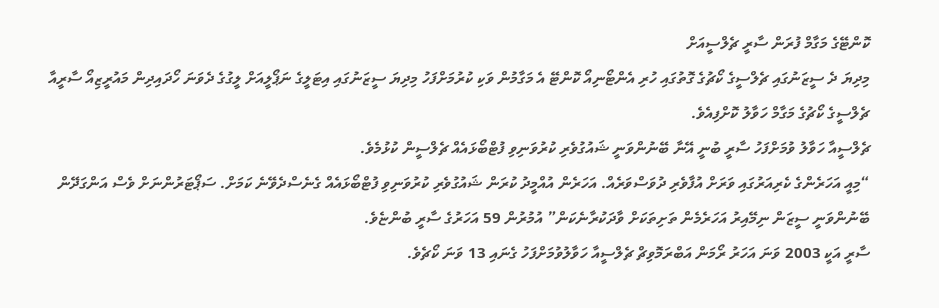ކޮންޓޭގެ މަގާމް ފުރަން ސާރީ ޗެލްސީއަށް
މިދިޔަ ދެ ސީޒަނުގައި ޗެލްސީގެ ކޯޗުގެ ގޮތުގައި ހުރި އެންޓޯނިއޯ ކޮންޓޭ އެ މަގާމުން ވަކި ކުރުމަށްފަހު މިދިޔަ ސީޒަނުގައި އިޓަލީގެ ނަޕޯލީއަށް ލީގުގެ ދެވަނަ ހޯދައިދިން މައުރީޒިއޯ ސާރީއާ ޗެލްސީގެ ކޯޗުގެ މަގާމް ހަވާލު ކޮށްފިއެވެ.
ޗެލްސީއާ ހަވާލު ވުމަށްފަހު ސާރީ ބުނީ އޭނާ ބޭނުންވަނީ ޝައުގުވެރި ކުރުވަނިވި ފުޓްބޯޅައެއް ޗެލްސީން ކުޅުމެވެ.
“މިއީ އަހަރެންގެ ކެރިއަރުގައި ވަރަށް އުފާވެރި ދުވަސްވަރެއް. އަހަރެން އުއްމީދު ކުރަން ޝައުގުވެރި ކުރުވަނިވި ފުޓްބޯޅައެއް ގެނެސްދެވޭނެ ކަމަށް. ސަޕޯޓަރުންނަށް ވެސް އަންގަދޭން ބޭނުންވަނީ ސީޒަން ނިމޭއިރު އަހަރެމެން ތަށިތަކަށް ވާދަކުރާނެކަން” އުމުރުން 59 އަހަރުގެ ސާރީ ބުންޏެވެ.
ސާރީ އަކީ 2003 ވަނަ އަހަރު ރޯމަން އަބްރަމޮވިޗް ޗެލްސީއާ ހަވާލުވުމަށްފަހު ގެނައި 13 ވަނަ ކޯޗެވެ.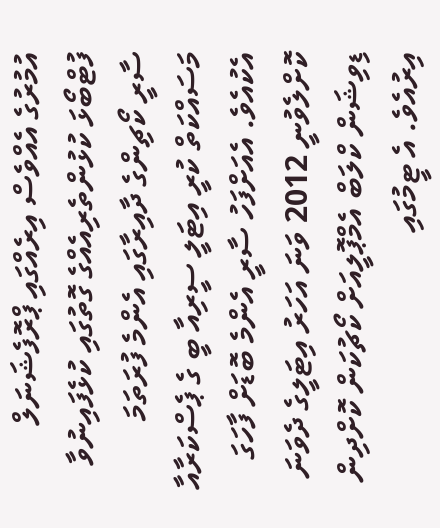އުމުރުގެ އެއްވެސް އިރެއްގައި ޕްރޮފެޝަނަލް ފުޓްބޯޅަ ކުޅުންތެރިއެއްގެ ގޮތުގައި ކުޅެފައިނުވާ ސާރީ ކޯޗިންގެ ދާއިރާގައި އެންމެ ފުރަތަމަ މަސައްކަތް ކުރީ އިޓަލީ ސީރިއާ ބީ ގެ ޕެސްކަރާއާ އެކުއެވެ. އެއަށްފަހު ސާރީ އެންމެ ބޮޑަށް ފާހަގަ ކޮށްލެވުނީ 2012 ވަނަ އަހަރު އިޓަލީގެ ދެވަނަ ޑިވިޝަން ކްލަބް އެމްޕޮލީއަށް ކޯޗުކަން ކޮށްދިން އިރުއެވެ. އެ ޓީމުގައި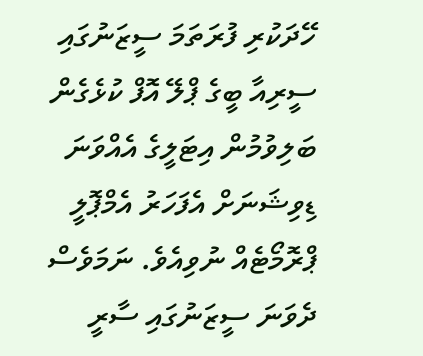ހޭދަކުރި ފުރަތަމަ ސީޒަނުގައި ސީރިއާ ބީގެ ޕްލޭ އޮފް ކުޅެގެން ބަލިވުމުން އިޓަލީގެ އެއްވަނަ ޑިވިޝަނަށް އެފަހަރު އެމްޕޮލީ ޕްރޮމޯޓެއް ނުވިއެވެ. ނަމަވެސް ދެވަނަ ސީޒަނުގައި ސާރީ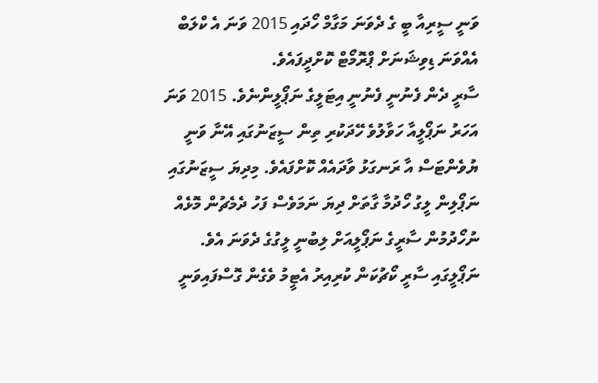ވަނީ ސީރިއާ ބީ ގެ ދެވަނަ މަގާމް ހޯދައި 2015 ވަނަ އެ ކްލަބް އެއްވަނަ ޑިވިޝަނަށް ޕްރޮމޯޓް ކޮށްދީފައެވެ.
ސާރީ ދެން ފެނުނީ ފެނުނީ އިޓަލީގެ ނަޕޯލީންނެވެ. 2015 ވަނަ އަހަރު ނަޕޯލީއާ ހަވާލުވެ ހޭދަކުރި ތިން ސީޒަނުގައި އޭނާ ވަނީ ޔުވެންޓަސް އާ ރަނގަޅު ވާދައެއް ކޮށްފައެވެ. މިދިޔަ ސީޒަނުގައި ނަޕޯލިން ލީގު ހޯދުމާ ގާތަށް ދިޔަ ނަމަވެސް ފަހު ދެމެޗުން މޮޅެއް ނުހޯދުމުން ސާރީގެ ނަޕޯލީއަށް ލިބުނީ ލީގުގެ ދެވަނަ އެވެ.
ނަޕޯލީގައި ސާރީ ކޯޗުކަން ކުރިއިރު އެޓީމު ވެގެން ގޮސްފައިވަނީ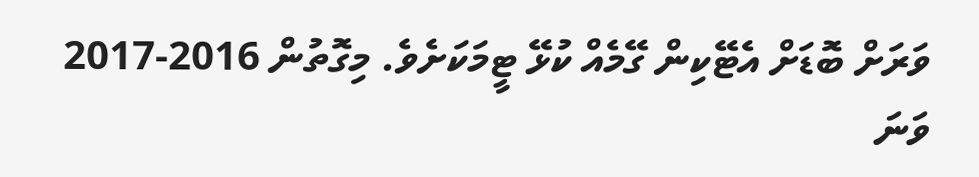ވަރަށް ބޮޑަށް އެޓޭކިން ގޭމެއް ކުޅޭ ޓީމަކަށެވެ. މިގޮތުން 2016-2017 ވަނަ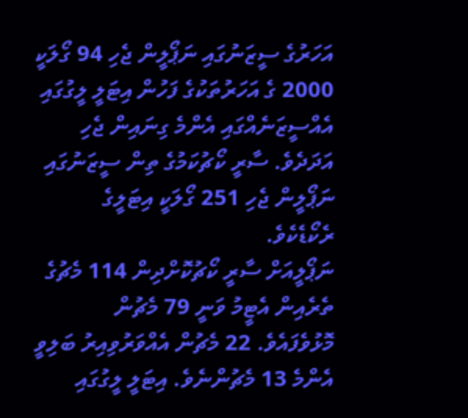އަހަރުގެ ސީޒަނުގައި ނަޕޯލީން ޖެހި 94 ގޯލަކީ 2000 ގެ އަހަރުތަކުގެ ފަހުން އިޓަލީ ލީގުގައި އެއްސީޒަނެއްގައި އެންމެ ގިނައިން ޖެހި އަދަދެވެ. ސާރީ ކޯޗުކަމުގެ ތިން ސީޒަނުގައި ނަޕޯލީން ޖެހި 251 ގޯލަކީ އިޓަލީގެ ރެކޯޑެކެވެ.
ނަޕޯލީއަށް ސާރީ ކޯޗުކޮށްދިން 114 މެޗުގެ ތެރެއިން އެޓީމު ވަނީ 79 މެޗުން މޮޅުވެފައެވެ. 22 މެޗުން އެއްވަރުވިއިރު ބަލިވީ އެންމެ 13 މެޗުންނެވެ. އިޓަލީ ލީގުގައި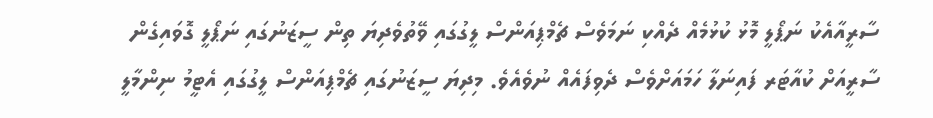ސާރީއާއެކު ނަޕޯލީ މޮޅު ކުޅުމެއް ދެއްކި ނަމަވެސް ޗެމްޕިއަންސް ލީގުގައި ވޭތުވެދިޔަ ތިން ސީޒަނުގައި ނަޕޯލީ ގޮވައިގެން ސާރީއަށް ކުއާޓަރ ފައިނަލާ ހަމައަށްވެސް ދެވިފައެއް ނުވެއެވެ. މިދިޔަ ސީޒަނުގައި ޗެމްޕިއަންސް ލީގުގައި އެޓީމު ނިންމާލީ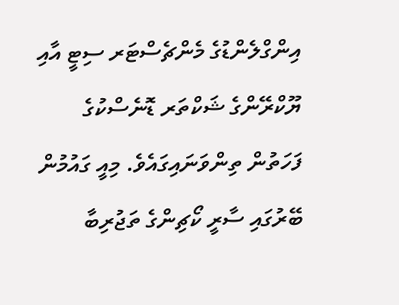އިންގްލެންޑުގެ މެންޗެސްޓަރ ސިޓީ އާއި ޔޫކްރޭންގެ ޝަކްތަރ ޑޮނެސްކުގެ ފަހަތުން ތިންވަނައިގައެވެ. މިއީ ގައުމުން ބޭރުގައި ސާރީ ކޯޗިންގެ ތަޖުރިބާ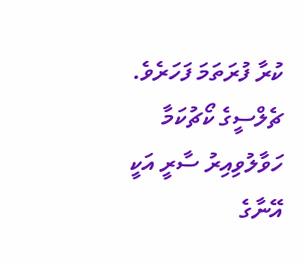ކުރާ ފުރަތަމަ ފަހަރެވެ.
ޗެލްސީގެ ކޯޗުކަމާ ހަވާލުވިއިރު ސާރީ އަކީ އޭނާގެ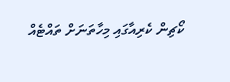ކޯޗިން ކެރިއާގައި މިހާތަނަށް ތައްޓެއް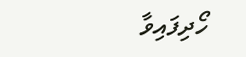ހޯދިފައިވާ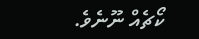ކޯޗެއް ނޫނެވެ.